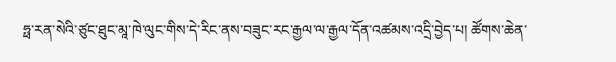ཧྥ་རན་སེའི་ཙུང་ཐུང་མཱ་ཁེ་ལུང་གིས་དེ་རིང་ནས་བཟུང་རང་རྒྱལ་ལ་རྒྱལ་དོན་འཚམས་འདྲི་བྱེད་པ། ཚོགས་ཆེན་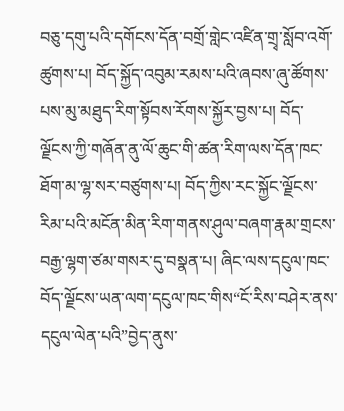བཅུ་དགུ་པའི་དགོངས་དོན་བགྲོ་གླེང་འཛིན་གྲྭ་སློབ་འགོ་ཚུགས་པ། བོད་སྐྱོད་འབུམ་རམས་པའི་ཞབས་ཞུ་ཚོགས་པས་མུ་མཐུད་རིག་སྟོབས་རོགས་སྐྱོར་བྱས་པ། བོད་ལྗོངས་ཀྱི་གཞོན་ནུ་ལོ་ཆུང་གི་ཚན་རིག་ལས་དོན་ཁང་ཐོག་མ་ལྷ་སར་བཙུགས་པ། བོད་ཀྱིས་རང་སྐྱོང་ལྗོངས་རིམ་པའི་མངོན་མིན་རིག་གནས་ཤུལ་བཞག་རྣམ་གྲངས་བརྒྱ་ལྷག་ཙམ་གསར་དུ་བསྣན་པ། ཞིང་ལས་དངུལ་ཁང་བོད་ལྗོངས་ཡན་ལག་དངུལ་ཁང་གིས“ངོ་རིས་བཤེར་ནས་དངུལ་ལེན་པའི”བྱེད་ནུས་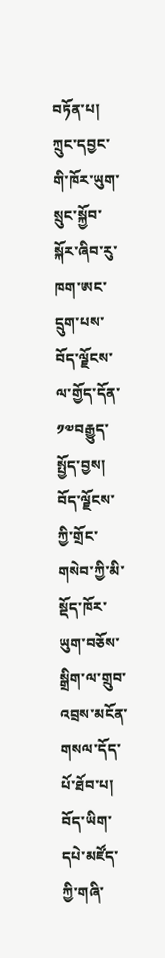བཏོན་པ། ཀྲུང་དབྱང་གི་ཁོར་ཡུག་སྲུང་སྐྱོབ་སྐོར་ཞིབ་རུ་ཁག་ཨང་དྲུག་པས་བོད་ལྗོངས་ལ་གྱོད་དོན་༡༧བརྒྱུད་སྤྱོད་བྱས། བོད་ལྗོངས་ཀྱི་གྲོང་གསེབ་ཀྱི་མི་སྡོད་ཁོར་ཡུག་བཅོས་སྒྲིག་ལ་གྲུབ་འབྲས་མངོན་གསལ་དོད་པོ་ཐོབ་པ། བོད་ཡིག་དཔེ་མཛོད་ཀྱི་གཞི་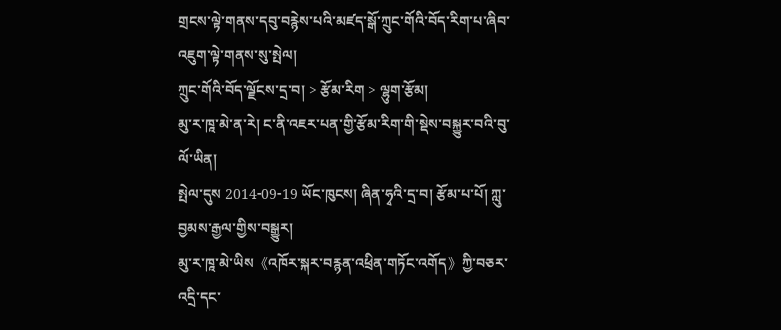གྲངས་ལྟེ་གནས་དབུ་བརྙེས་པའི་མཛད་སྒོ་ཀྲུང་གོའི་བོད་རིག་པ་ཞིབ་འཇུག་ལྟེ་གནས་སུ་སྤེལ།
ཀྲུང་གོའི་བོད་ལྗོངས་དྲ་བ། > རྩོམ་རིག > ལྷུག་རྩོམ།
མུ་ར་ཁཱ་མེ་ན་རེ། ང་ནི་འཇར་པན་གྱི་རྩོམ་རིག་གི་སྡེས་བསྐྱུར་བའི་བུ་ལོ་ཡིན།
སྤེལ་དུས 2014-09-19 ཡོང་ཁུངས། ཞིན་ཧྭའི་དྲ་བ། རྩོམ་པ་པོ། ཀླུ་བྱམས་རྒྱལ་གྱིས་བསྒྱུར།
མུ་ར་ཁཱ་མེ་ཡིས《འཁོར་སྐར་བརྙན་འཕྲིན་གཏོང་འགོད》ཀྱི་བཅར་འདྲི་དང་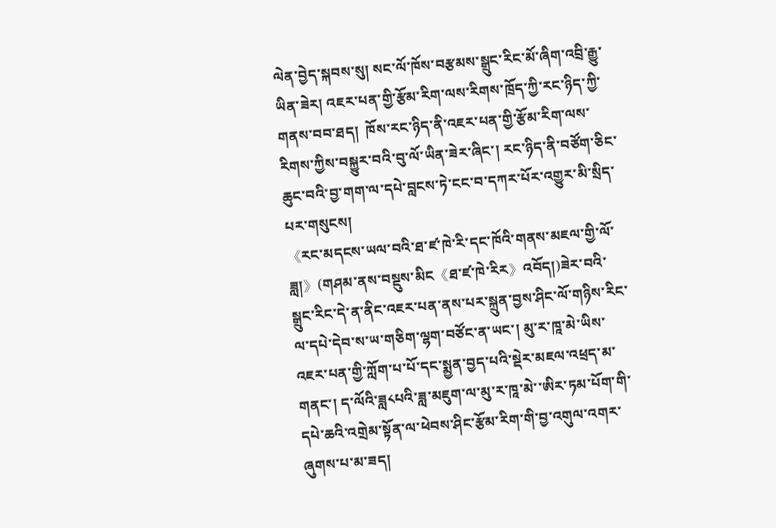ལེན་བྱེད་སྐབས་སུ། སང་ལོ་ཁོས་བརྩམས་སྒྲུང་རིང་མོ་ཞིག་འབྲི་རྒྱུ་ཡིན་ཟེར། འཇར་པན་གྱི་རྩོམ་རིག་ལས་རིགས་ཁྲོད་ཀྱི་རང་ཉིད་ཀྱི་གནས་བབ་ཐད།  ཁོས་རང་ཉིད་ནི་འཇར་པན་གྱི་རྩོམ་རིག་ལས་རིགས་ཀྱིས་བསྐྱུར་བའི་བུ་ལོ་ཡིན་ཟེར་ཞིང་། རང་ཉིད་ནི་བཙོག་ཅིང་ཆུང་བའི་བྱ་གག་ལ་དཔེ་བླངས་ཏེ་ངང་བ་དཀར་པོར་འགྱུར་མི་སྲིད་པར་གསུངས།
《རང་མདངས་ཡལ་བའི་ཐ་ཛ་ཁེ་རི་དང་ཁོའི་གནས་མཇལ་གྱི་ལོ་ཟླ།》(གཤམ་ནས་བསྡུས་མིང《ཐ་ཛ་ཁེ་རིར》འབོད།)ཟེར་བའི་སྒྲུང་རིང་དེ་ན་ནིང་འཇར་པན་ནས་པར་སྐྲུན་བྱས་ཤིང་ལོ་གཉིས་རིང་ལ་དཔེ་དེབ་ས་ཡ་གཅིག་ལྷག་བཙོང་ན་ཡང་། མུ་ར་ཁཱ་མེ་ཡིས་འཇར་པན་གྱི་ཀློག་པ་པོ་དང་སྨྱན་བྱད་པའི་སྡེར་མཇལ་འཕྲད་མ་གནང་། ད་ལོའི་ཟླ༨པའི་ཟླ་མཇུག་ལ་མུ་ར་ཁཱ་མེ་་ཨིར་ཏམ་པོག་གི་དཔེ་ཆའི་འགྲེམ་སྟོན་ལ་ཕེབས་ཤིང་རྩོམ་རིག་གི་བྱ་འགུལ་འགར་ཞུགས་པ་མ་ཟད།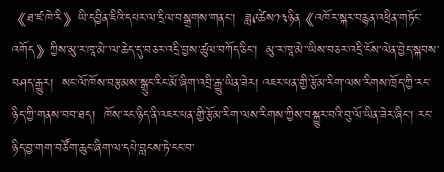《ཐ་ཛ་ཁེ་རི》ཡི་དབྱིན་ཇིའི་དཔར་ལ་དྲིལ་བསྒྲགས་གནང་།  ཟླ༩ཚེས༡༣ཉིན《འཁོར་སྐར་བརྙན་འཕྲིན་གཏོང་འགོད》ཀྱིས་མུ་ར་ཁཱ་མེ་་ལ་ཆེད་དུ་བཅར་འདྲི་བྱས་ཚུལ་བཀོད་ཅིང་།  མུ་ར་ཁཱ་མེ་་ཡིས་བཅར་འདྲི་ངོས་ལེན་བྱེད་སྐབས་བཤད་རྒྱུར།  སང་ལོ་ཁོས་བརྩམས་སྒྲུང་རིང་མོ་ཞིག་འབྲི་རྒྱུ་ཡིན་ཟེར། འཇར་པན་གྱི་རྩོམ་རིག་ལས་རིགས་ཁྲོད་ཀྱི་རང་ཉིད་ཀྱི་གནས་བབ་ཐད།  ཁོས་རང་ཉིད་ནི་འཇར་པན་གྱི་རྩོམ་རིག་ལས་རིགས་ཀྱིས་བསྐྱུར་བའི་བུ་ལོ་ཡིན་ཟེར་ཞིང་། རང་ཉིད་བྱ་གག་བཙོག་ཆུང་ཞིག་ལ་དཔེ་བླངས་ཏེ་ངང་བ་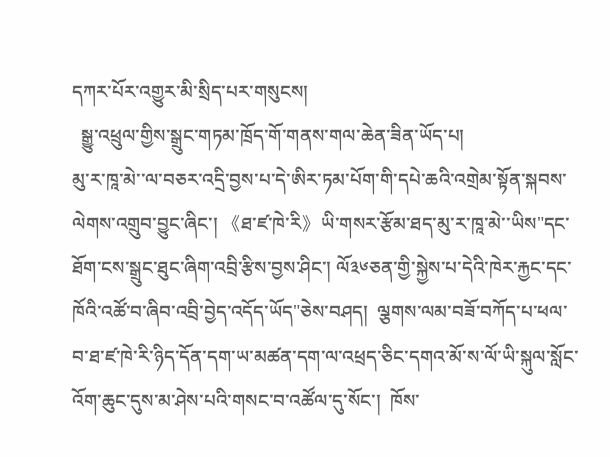དཀར་པོར་འགྱུར་མི་སྲིད་པར་གསུངས།
  སྒྱུ་འཕྲུལ་གྱིས་སྒྲུང་གཏམ་ཁྲོད་གོ་གནས་གལ་ཆེན་ཟིན་ཡོད་པ།
མུ་ར་ཁཱ་མེ་་ལ་བཅར་འདྲི་བྱས་པ་དེ་ཨིར་ཏམ་པོག་གི་དཔེ་ཆའི་འགྲེམ་སྟོན་སྐབས་ལེགས་འགྲུབ་བྱུང་ཞིང་། 《ཐ་ཛ་ཁེ་རི》ཡི་གསར་རྩོམ་ཐད་མུ་ར་ཁཱ་མེ་་ཡིས"དང་ཐོག་ངས་སྒྲུང་ཐུང་ཞིག་འབྲི་རྩིས་བྱས་ཤིང་། ལོ༣༦ཅན་གྱི་སྐྱེས་པ་དེའི་ཁེར་རྐྱང་དང་ཁོའི་འཚོ་བ་ཞིབ་འབྲི་བྱེད་འདོད་ཡོད"ཅེས་བཤད།  ལྕགས་ལམ་བཟོ་བཀོད་པ་ཕལ་བ་ཐ་ཛ་ཁེ་རི་ཉིད་དོན་དག་ཡ་མཚན་དག་ལ་འཕྲད་ཅིང་དགའ་མོ་ས་ལོ་ཡི་སྐུལ་སློང་འོག་ཆུང་དུས་མ་ཤེས་པའི་གསང་བ་འཚོལ་དུ་སོང་།  ཁོས་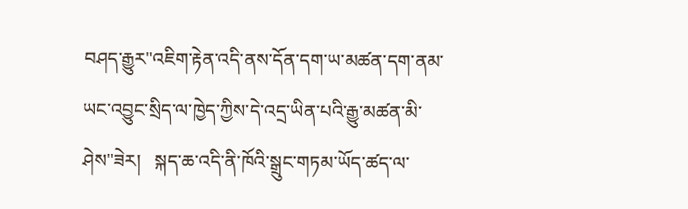བཤད་རྒྱུར"འཇིག་རྟེན་འདི་ནས་དོན་དག་ཡ་མཚན་དག་ནམ་ཡང་འབྱུང་སྲིད་ལ་ཁྱེད་ཀྱིས་དེ་འདྲ་ཡིན་པའི་རྒྱུ་མཚན་མི་ཤེས"ཟེར།   སྐད་ཆ་འདི་ནི་ཁོའི་སྒྲུང་གཏམ་ཡོད་ཚད་ལ་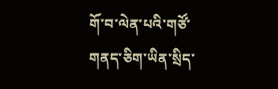གོ་བ་ལེན་པའི་གཙོ་གནད་ཅིག་ཡིན་སྲིད་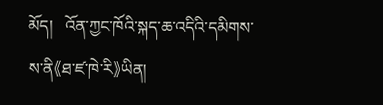མོད།   འོན་ཀྱང་ཁོའི་སྐད་ཆ་འདིའི་དམིགས་ས་ནི《ཐ་ཛ་ཁེ་རི》ཡིན།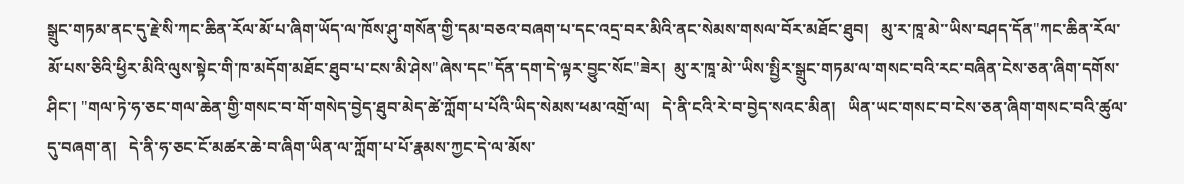སྒྲུང་གཏམ་ནང་དུ་རྗེ་སི་ཀང་ཆིན་རོལ་མོ་པ་ཞིག་ཡོད་ལ་ཁོས་ཤུ་གསོན་གྱི་དམ་བཅའ་བཞག་པ་དང་འདྲ་བར་མིའི་ནང་སེམས་གསལ་བོར་མཐོང་ཐུབ།   མུ་ར་ཁཱ་མེ་་ཡིས་བཤད་དོན"ཀང་ཆིན་རོལ་མོ་པས་ཅིའི་ཕྱིར་མིའི་ལུས་སྟེང་གི་ཁ་མདོག་མཐོང་ཐུབ་པ་ངས་མི་ཤེས"ཞེས་དང"དོན་དག་དེ་ལྟར་བྱུང་སོང"ཟེར།  མུ་ར་ཁཱ་མེ་་ཡིས་སྤྱིར་སྒྲུང་གཏམ་ལ་གསང་བའི་རང་བཞིན་ངེས་ཅན་ཞིག་དགོས་ཤིང་། "གལ་ཏེ་ཧ་ཅང་གལ་ཆེན་གྱི་གསང་བ་གོ་གསེད་བྱེད་ཐུབ་མེད་ཚེ་ཀློག་པ་པོའི་ཡིད་སེམས་ཕམ་འགྲོ་ལ།   དེ་ནི་ངའི་རེ་བ་བྱེད་སའང་མིན།   ཡིན་ཡང་གསང་བ་ངེས་ཅན་ཞིག་གསང་བའི་ཚུལ་དུ་བཞག་ན།   དེ་ནི་ཧ་ཅང་ངོ་མཚར་ཆེ་བ་ཞིག་ཡིན་ལ་ཀློག་པ་པོ་རྣམས་ཀྱང་དེ་ལ་མོས་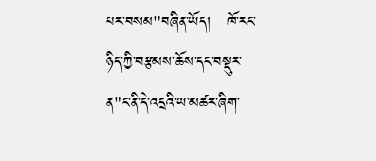པར་བསམ"བཞིན་ཡོད།   ཁོ་རང་ཉིད་ཀྱི་བརྩམས་ཆོས་དང་བསྡུར་ན"ང་ནི་དེ་འདྲའི་ཡ་མཚར་ཞིག་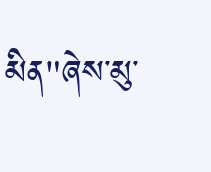མིན"ཞེས་མུ་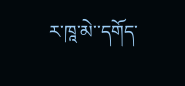ར་ཁཱ་མེ་་དགོད་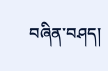བཞིན་བཤད།